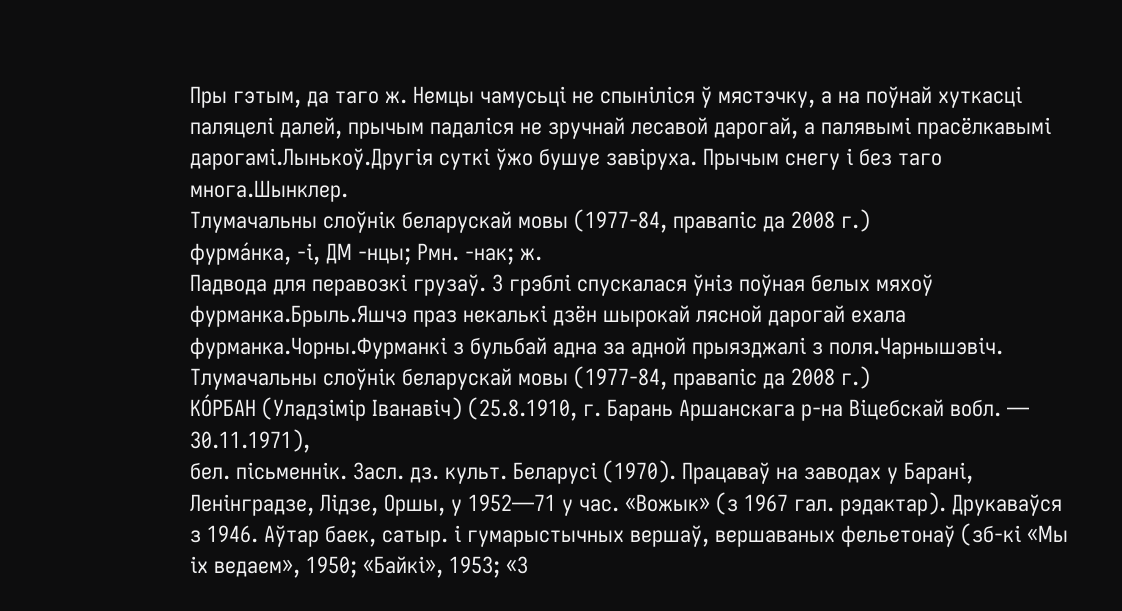Пры гэтым, да таго ж. Немцы чамусьці не спыніліся ў мястэчку, а на поўнай хуткасці паляцелі далей, прычым падаліся не зручнай лесавой дарогай, а палявымі прасёлкавымі дарогамі.Лынькоў.Другія суткі ўжо бушуе завіруха. Прычым снегу і без таго многа.Шынклер.
Тлумачальны слоўнік беларускай мовы (1977-84, правапіс да 2008 г.)
фурма́нка, ‑і, ДМ ‑нцы; Рмн. ‑нак; ж.
Падвода для перавозкі грузаў. З грэблі спускалася ўніз поўная белых мяхоў фурманка.Брыль.Яшчэ праз некалькі дзён шырокай лясной дарогай ехала фурманка.Чорны.Фурманкі з бульбай адна за адной прыязджалі з поля.Чарнышэвіч.
Тлумачальны слоўнік беларускай мовы (1977-84, правапіс да 2008 г.)
КО́РБАН (Уладзімір Іванавіч) (25.8.1910, г. Барань Аршанскага р-на Віцебскай вобл. — 30.11.1971),
бел. пісьменнік. Засл. дз. культ. Беларусі (1970). Працаваў на заводах у Барані, Ленінградзе, Лідзе, Оршы, у 1952—71 у час. «Вожык» (з 1967 гал. рэдактар). Друкаваўся з 1946. Аўтар баек, сатыр. і гумарыстычных вершаў, вершаваных фельетонаў (зб-кі «Мы іх ведаем», 1950; «Байкі», 1953; «З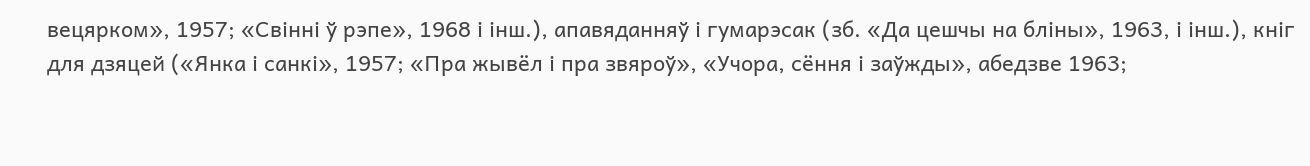вецярком», 1957; «Свінні ў рэпе», 1968 і інш.), апавяданняў і гумарэсак (зб. «Да цешчы на бліны», 1963, і інш.), кніг для дзяцей («Янка і санкі», 1957; «Пра жывёл і пра звяроў», «Учора, сёння і заўжды», абедзве 1963;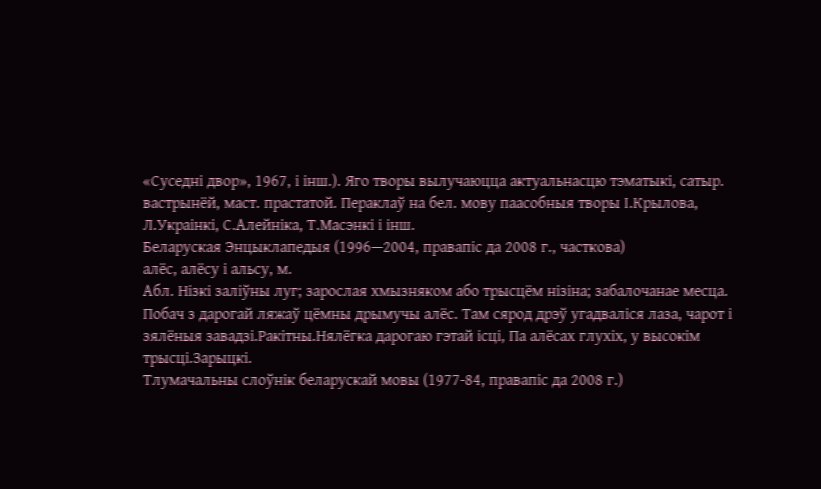«Суседні двор», 1967, і інш.). Яго творы вылучаюцца актуальнасцю тэматыкі, сатыр. вастрынёй, маст. прастатой. Пераклаў на бел. мову паасобныя творы І.Крылова, Л.Украінкі, С.Алейніка, Т.Масэнкі і інш.
Беларуская Энцыклапедыя (1996—2004, правапіс да 2008 г., часткова)
алёс, алёсу і альсу, м.
Абл. Нізкі заліўны луг; зарослая хмызняком або трысцём нізіна; забалочанае месца. Побач з дарогай ляжаў цёмны дрымучы алёс. Там сярод дрэў угадваліся лаза, чарот і зялёныя завадзі.Ракітны.Нялёгка дарогаю гэтай ісці, Па алёсах глухіх, у высокім трысці.Зарыцкі.
Тлумачальны слоўнік беларускай мовы (1977-84, правапіс да 2008 г.)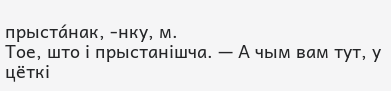прыста́нак, ‑нку, м.
Тое, што і прыстанішча. — А чым вам тут, у цёткі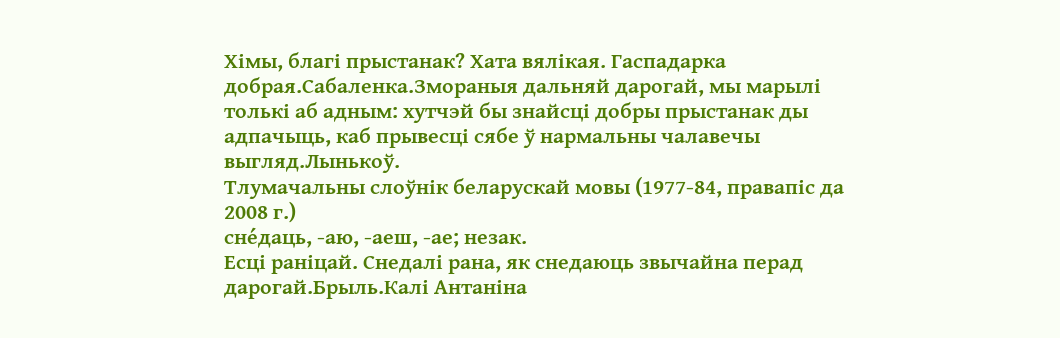Хімы, благі прыстанак? Хата вялікая. Гаспадарка добрая.Сабаленка.Змораныя дальняй дарогай, мы марылі толькі аб адным: хутчэй бы знайсці добры прыстанак ды адпачыць, каб прывесці сябе ў нармальны чалавечы выгляд.Лынькоў.
Тлумачальны слоўнік беларускай мовы (1977-84, правапіс да 2008 г.)
сне́даць, ‑аю, ‑аеш, ‑ае; незак.
Есці раніцай. Снедалі рана, як снедаюць звычайна перад дарогай.Брыль.Калі Антаніна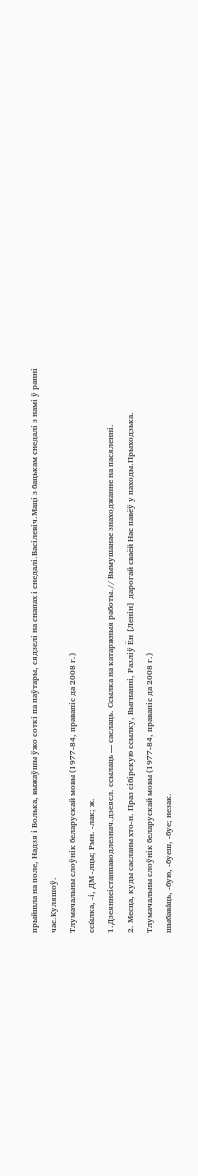прыйшла на поле, Надзя і Волька, выжаўшы ўжо соткі па паўтары, сядзелі на снапах і снедалі.Васілевіч.Маці з бацькам снедалі з намі ў ранні час.Куляшоў.
Тлумачальны слоўнік беларускай мовы (1977-84, правапіс да 2008 г.)
ссы́лка, ‑і, ДМ ‑лцы; Рмн. ‑лак; ж.
1.Дзеяннеістанпаводлезнач.дзеясл. ссылаць — саслаць. Ссылка на катаржныя работы.// Вымушанае знаходжанне на пасяленні.
2. Месца, куды сасланы хто‑н. Праз сібірскую ссылку, Выгнанні, Разліў Ён [Ленін] дарогай сваёй Нас павёў у паходы.Прыходзька.
Тлумачальны слоўнік беларускай мовы (1977-84, правапіс да 2008 г.)
шыбава́ць, ‑бую, ‑буеш, ‑буе; незак.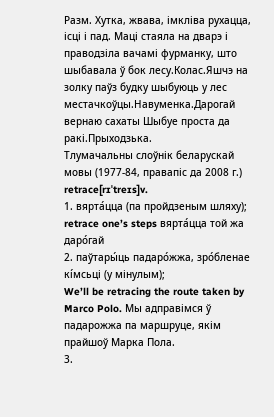Разм. Хутка, жвава, імкліва рухацца, ісці і пад. Маці стаяла на дварэ і праводзіла вачамі фурманку, што шыбавала ў бок лесу.Колас.Яшчэ на золку паўз будку шыбуюць у лес местачкоўцы.Навуменка.Дарогай вернаю сахаты Шыбуе проста да ракі.Прыходзька.
Тлумачальны слоўнік беларускай мовы (1977-84, правапіс да 2008 г.)
retrace[rɪˈtreɪs]v.
1. вярта́цца (па пройдзеным шляху);
retrace one’s steps вярта́цца той жа даро́гай
2. паўтары́ць падаро́жжа, зро́бленае кі́мсьці (у мінулым);
We’ll be retracing the route taken by Marco Polo. Мы адправімся ў падарожжа па маршруце, якім прайшоў Марка Пола.
3.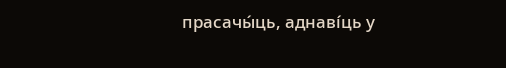прасачы́ць, аднаві́ць у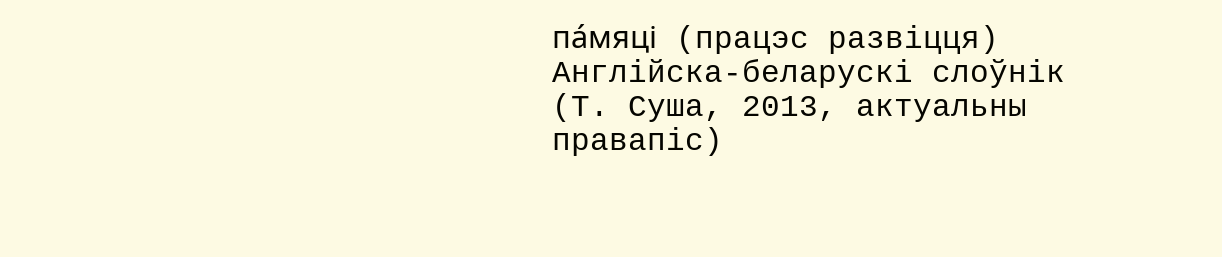па́мяці (працэс развіцця)
Англійска-беларускі слоўнік (Т. Суша, 2013, актуальны правапіс)